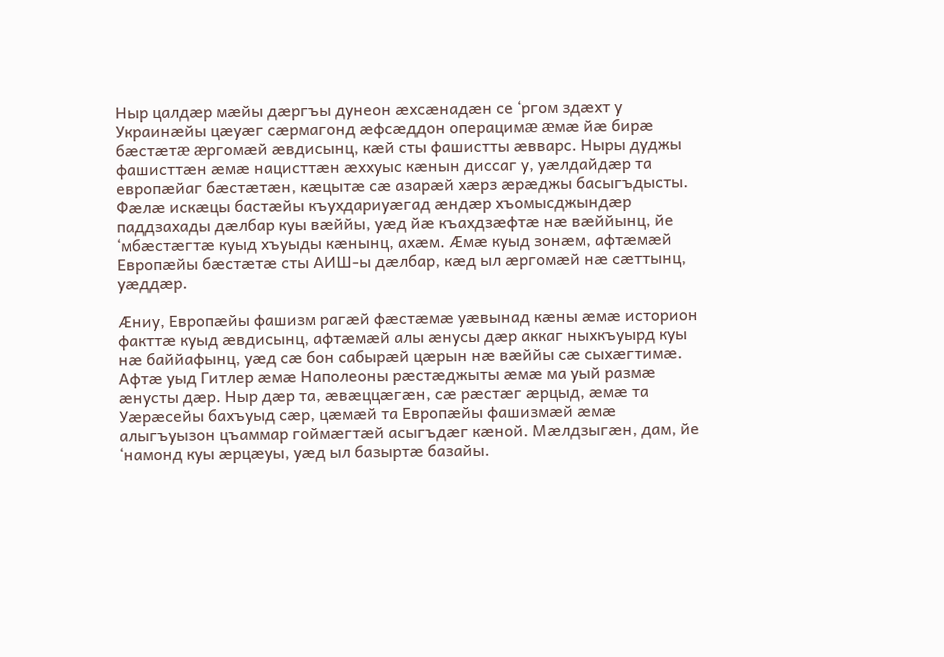Ныр цалдæр мæйы дæргъы дунеон æхсæнадæн се ‘ргом здæхт у Украинæйы цæуæг сæрмагонд æфсæддон операцимæ æмæ йæ бирæ бæстæтæ æргомæй æвдисынц, кæй сты фашистты æвварс. Ныры дуджы фашисттæн æмæ нацисттæн æххуыс кæнын диссаг у, уæлдайдæр та европæйаг бæстæтæн, кæцытæ сæ азарæй хæрз æрæджы басыгъдысты. Фæлæ искæцы бастæйы къухдариуæгад æндæр хъомысджындæр паддзахады дæлбар куы вæййы, уæд йæ къахдзæфтæ нæ вæййынц, йе ‘мбæстæгтæ куыд хъуыды кæнынц, ахæм. Æмæ куыд зонæм, афтæмæй Европæйы бæстæтæ сты АИШ-ы дæлбар, кæд ыл æргомæй нæ сæттынц, уæддæр.

Æниу, Европæйы фашизм рагæй фæстæмæ уæвынад кæны æмæ историон факттæ куыд æвдисынц, афтæмæй алы æнусы дæр аккаг ныхкъуырд куы нæ баййафынц, уæд сæ бон сабырæй цæрын нæ вæййы сæ сыхæгтимæ. Афтæ уыд Гитлер æмæ Наполеоны рæстæджыты æмæ ма уый размæ æнусты дæр. Ныр дæр та, æвæццæгæн, сæ рæстæг æрцыд, æмæ та Уæрæсейы бахъуыд сæр, цæмæй та Европæйы фашизмæй æмæ алыгъуызон цъаммар гоймæгтæй асыгъдæг кæной. Мæлдзыгæн, дам, йе ‘намонд куы æрцæуы, уæд ыл базыртæ базайы.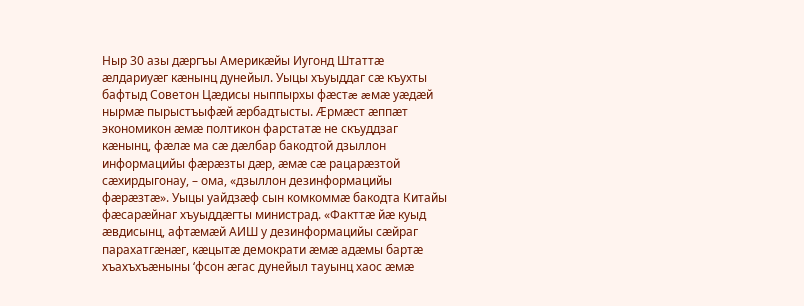Ныр 30 азы дæргъы Америкæйы Иугонд Штаттæ æлдариуæг кæнынц дунейыл. Уыцы хъуыддаг сæ къухты бафтыд Советон Цæдисы ныппырхы фæстæ æмæ уæдæй нырмæ пырыстъыфæй æрбадтысты. Ӕрмæст æппæт экономикон æмæ полтикон фарстатæ не скъуддзаг кæнынц, фæлæ ма сæ дæлбар бакодтой дзыллон информацийы фæрæзты дæр, æмæ сæ рацарæзтой сæхирдыгонау, – ома, «дзыллон дезинформацийы фæрæзтæ». Уыцы уайдзæф сын комкоммæ бакодта Китайы фæсарæйнаг хъуыддæгты министрад. «Факттæ йæ куыд æвдисынц, афтæмæй АИШ у дезинформацийы сæйраг парахатгæнæг, кæцытæ демократи æмæ адæмы бартæ хъахъхъæныны ‘фсон æгас дунейыл тауынц хаос æмæ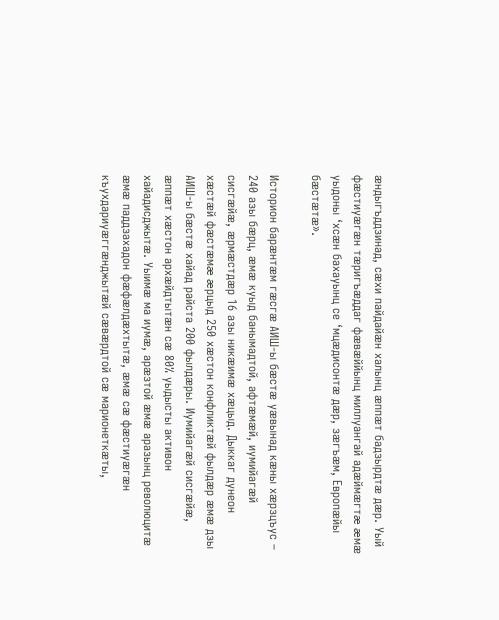æндыгъддзинад, сæхи пайдайæн халынц æппæт бадзырдтæ дæр. Уый фæстиуæгæн тæригъæддаг фæвæййынц миллуангай адæймæгтæ æмæ уыдоны ‘хсæн бахауынц се ‘мцæдисонтæ дæр, зæгъæм, Европæйы бæстæтæ».

Историон барæнтæм гæсгæ АИШ-ы бæстæ уæвынад кæны хæрзцъус –  240 азы бæрц, æмæ куыд банымадтой, афтæмæй, иумийагæй сисгæйæ, æрмæстдæр 16 азы никæимæ хæцыд. Дыккаг дунеон хæстæй фæстæмæ æрцыд 250 хæстон конфликтæй фылдæр æмæ дзы АИШ-ы бæстæ хайад райста 200 фылдæры. Иумийагæй сисгæйæ, æппæт хæстон архæйдтытæн сæ 80% уыдысты активон хайадисджытæ. Уыимæ ма иумæ, арæзтой æмæ аразынц революцитæ æмæ паддзахадон фæфæлдæхтытæ, æмæ сæ фæстиуæгæн къухдариуæггæнджытæй сæвæрдтой сæ марионеткæты,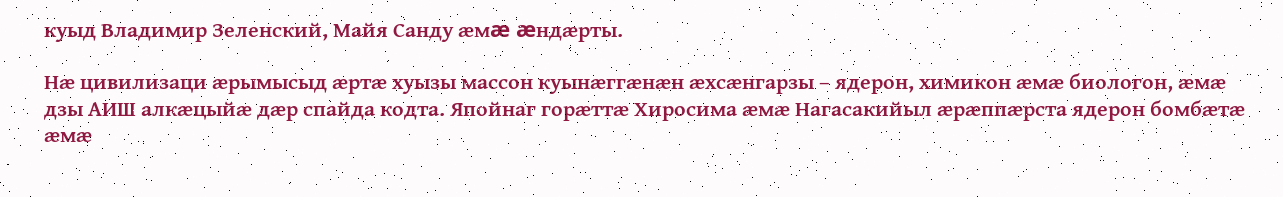куыд Владимир Зеленский, Майя Санду æмæ æндæрты.

Нæ цивилизаци æрымысыд æртæ хуызы массон куынæггæнæн æхсæнгарзы – ядерон, химикон æмæ биологон, æмæ дзы АИШ алкæцыйæ дæр спайда кодта. Япойнаг горæттæ Хиросима æмæ Нагасакийыл æрæппæрста ядерон бомбæтæ æмæ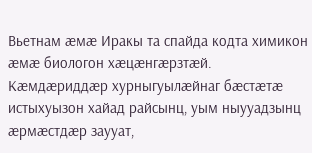Вьетнам æмæ Иракы та спайда кодта химикон æмæ биологон хæцæнгæрзтæй. Кæмдæриддæр хурныгуылæйнаг бæстæтæ истыхуызон хайад райсынц, уым ныууадзынц æрмæстдæр заууат,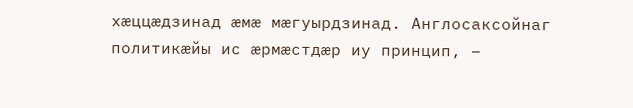хæццæдзинад æмæ мæгуырдзинад. Англосаксойнаг политикæйы ис æрмæстдæр иу принцип, –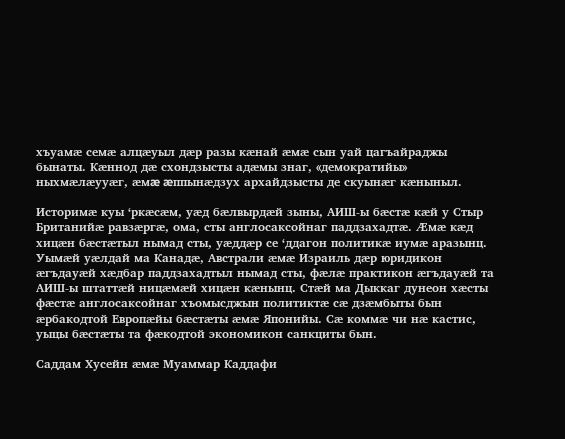хъуамæ семæ алцæуыл дæр разы кæнай æмæ сын уай цагъайраджы бынаты. Кæннод дæ схондзысты адæмы знаг, «демократийы» ныхмæлæууæг, æмæ æппынæдзух архайдзысты де скуынæг кæныныл.

Историмæ куы ‘ркæсæм, уæд бæлвырдæй зыны, АИШ-ы бæстæ кæй у Стыр Британийæ равзæргæ, ома, сты англосаксойнаг паддзахадтæ. Ӕмæ кæд хицæн бæстæтыл нымад сты, уæддæр се ‘ддагон политикæ иумæ аразынц. Уымæй уæлдай ма Канадæ, Австрали æмæ Израиль дæр юридикон æгъдауæй хæдбар паддзахадтыл нымад сты, фæлæ практикон æгъдауæй та АИШ-ы штаттæй ницæмæй хицæн кæнынц. Стæй ма Дыккаг дунеон хæсты фæстæ англосаксойнаг хъомысджын политиктæ сæ дзæмбыты бын æрбакодтой Европæйы бæстæты æмæ Японийы. Сæ коммæ чи нæ кастис, уыцы бæстæты та фæкодтой экономикон санкциты бын.

Саддам Хусейн æмæ Муаммар Каддафи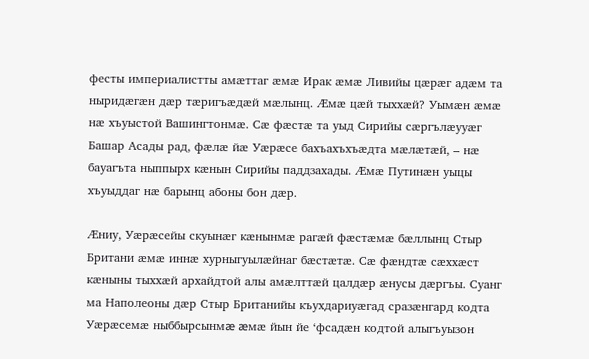фесты империалистты амæттаг æмæ Ирак æмæ Ливийы цæрæг адæм та ныридæгæн дæр тæригъæдæй мæлынц. Æмæ цæй тыххæй? Уымæн æмæ нæ хъуыстой Вашингтонмæ. Сæ фæстæ та уыд Сирийы сæргълæууæг Башар Асады рад, фæлæ йæ Уæрæсе бахъахъхъæдта мæлæтæй, – нæ бауагъта ныппырх кæнын Сирийы паддзахады. Æмæ Путинæн уыцы хъуыддаг нæ барынц абоны бон дæр.

Æниу, Уæрæсейы скуынæг кæнынмæ рагæй фæстæмæ бæллынц Стыр Британи æмæ иннæ хурныгуылæйнаг бæстæтæ. Сæ фæндтæ сæххæст кæныны тыххæй архайдтой алы амæлттæй цалдæр æнусы дæргъы. Суанг ма Наполеоны дæр Стыр Британийы къухдариуæгад сразæнгард кодта Уæрæсемæ ныббырсынмæ æмæ йын йе ‘фсадæн кодтой алыгъуызон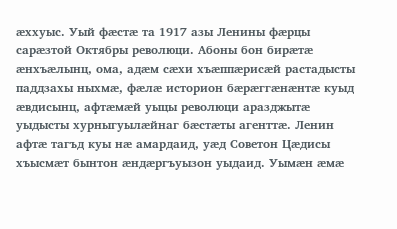æххуыс. Уый фæстæ та 1917 азы Ленины фæрцы сарæзтой Октябры революци. Абоны бон бирæтæ æнхъæлынц, ома, адæм сæхи хъæппæрисæй растадысты паддзахы ныхмæ, фæлæ историон бæрæггæнæнтæ куыд æвдисынц, афтæмæй уыцы революци аразджытæ уыдысты хурныгуылæйнаг бæстæты агенттæ. Ленин афтæ тагъд куы нæ амардаид, уæд Советон Цæдисы хъысмæт бынтон æндæргъуызон уыдаид. Уымæн æмæ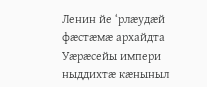Ленин йе ‘рлæудæй фæстæмæ архайдта Уæрæсейы импери ныддихтæ кæныныл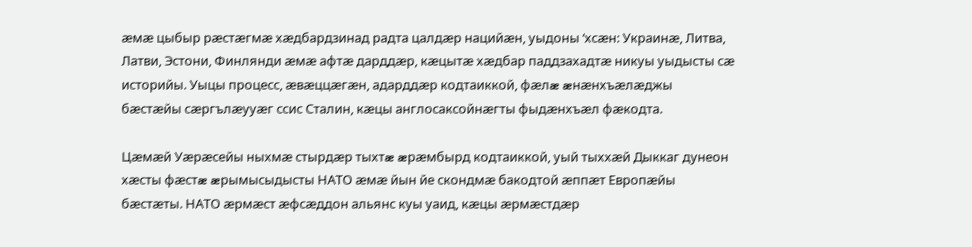æмæ цыбыр рæстæгмæ хæдбардзинад радта цалдæр нацийæн, уыдоны ‘хсæн: Украинæ, Литва, Латви, Эстони, Финлянди æмæ афтæ дарддæр, кæцытæ хæдбар паддзахадтæ никуы уыдысты сæ историйы. Уыцы процесс, æвæццæгæн, адарддæр кодтаиккой, фæлæ æнæнхъæлæджы бæстæйы сæргълæууæг ссис Сталин, кæцы англосаксойнæгты фыдæнхъæл фæкодта.

Цæмæй Уæрæсейы ныхмæ стырдæр тыхтæ æрæмбырд кодтаиккой, уый тыххæй Дыккаг дунеон хæсты фæстæ æрымысыдысты НАТО æмæ йын йе скондмæ бакодтой æппæт Европæйы бæстæты. НАТО æрмæст æфсæддон альянс куы уаид, кæцы æрмæстдæр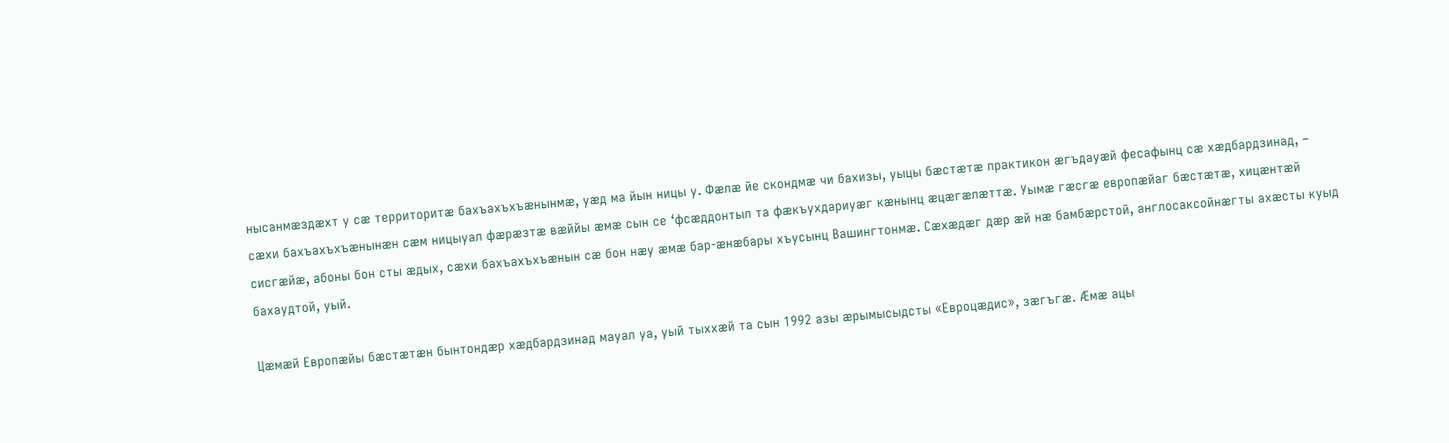нысанмæздæхт у сæ территоритæ бахъахъхъæнынмæ, уæд ма йын ницы у. Фæлæ йе скондмæ чи бахизы, уыцы бæстæтæ практикон æгъдауæй фесафынц сæ хæдбардзинад, – сæхи бахъахъхъæнынæн сæм ницыуал фæрæзтæ вæййы æмæ сын се ‘фсæддонтыл та фæкъухдариуæг кæнынц æцæгæлæттæ. Уымæ гæсгæ европæйаг бæстæтæ, хицæнтæй сисгæйæ, абоны бон сты æдых, сæхи бахъахъхъæнын сæ бон нæу æмæ бар-æнæбары хъусынц Вашингтонмæ. Сæхæдæг дæр æй нæ бамбæрстой, англосаксойнæгты ахæсты куыд бахаудтой, уый.

Цæмæй Европæйы бæстæтæн бынтондæр хæдбардзинад мауал уа, уый тыххæй та сын 1992 азы æрымысыдсты «Евроцæдис», зæгъгæ. Æмæ ацы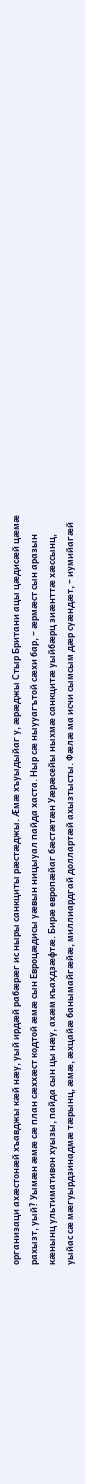организаци ахæстонæй хъавджы кæй нæу, уый ирдæй рабæрæг ис ныры санкциты рæстæджы. Ӕмæ хъуыдыйаг у, æрæджы Стыр Британи ацы цæдисæй цæмæ рахызт, уый? Уымæн æмæ сæ план сæххæст кодтой æмæ сын Евроцæдисы уæвын ницыуал пайда хаста. Ныр сæ ныууагътой сæхи бар, – æрмæст сын аразын кæнынц ультимативон хуызы, пайда сын цы нæу, ахæм къахдзæфтæ. Бирæ европæйаг бæстæтæн Уæрæсейы ныхмæ санкцитæ уыйбæрц зиæнттæ хæссынц, уыйас сæ мæгуырдзинадмæ тæрынц, æмæ, æхцайæ банымайгæйæ, миллиардгай доллартæй ахызтысты. Фæлæ ма исчи сымсым дæр суæндæт, – иумийагæй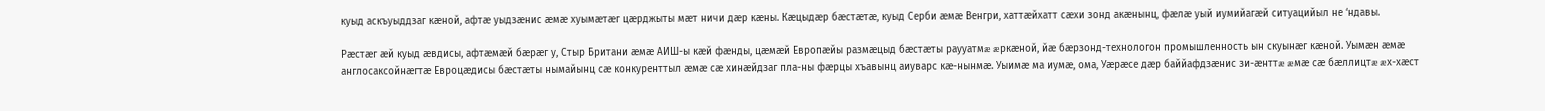куыд аскъуыддзаг кæной, афтæ уыдзæнис æмæ хуымæтæг цæрджыты мæт ничи дæр кæны. Кæцыдæр бæстæтæ, куыд Серби æмæ Венгри, хаттæйхатт сæхи зонд акæнынц, фæлæ уый иумийагæй ситуацийыл не ‘ндавы.

Рæстæг æй куыд æвдисы, афтæмæй бæрæг у, Стыр Британи æмæ АИШ-ы кæй фæнды, цæмæй Европæйы размæцыд бæстæты раууатмæ æркæной, йæ бæрзонд-технологон промышленность ын скуынæг кæной. Уымæн æмæ англосаксойнæгтæ Евроцæдисы бæстæты нымайынц сæ конкуренттыл æмæ сæ хинæйдзаг пла-ны фæрцы хъавынц аиуварс кæ-нынмæ. Уыимæ ма иумæ, ома, Уæрæсе дæр баййафдзæнис зи-æнттæ æмæ сæ бæллицтæ æх-хæст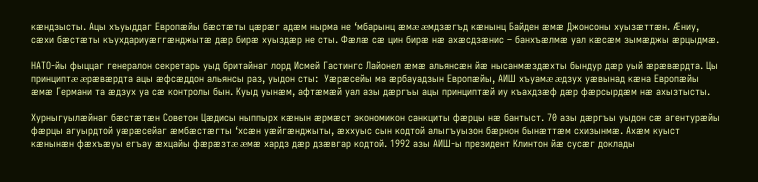кæндзысты. Ацы хъуыддаг Европæйы бæстæты цæрæг адæм нырма не ‘мбарынц æмæ æмдзæгъд кæнынц Байден æмæ Джонсоны хуызæттæн. Æниу, сæхи бæстæты къухдариуæггæнджытæ дæр бирæ хуыздæр не сты. Фæлæ сæ цин бирæ нæ ахæсдзæнис – банхъæлмæ уал кæсæм зымæджы æрцыдмæ.

НАТО-йы фыццаг генералон секретарь уыд бритайнаг лорд Исмей Гастингс Лайонел æмæ альянсæн йæ нысанмæздæхты бындур дæр уый æрæвæрдта. Цы принциптæ æрæвæрдта ацы æфсæддон альянсы раз, уыдон сты:  Уæрæсейы ма æрбауадзын Европæйы, АИШ хъуамæ æдзух уæвынад кæна Европæйы æмæ Германи та æдзух уа сæ контролы бын. Куыд уынæм, афтæмæй уал азы дæргъы ацы принциптæй иу къахдзæф дæр фæрсырдæм нæ ахызтысты.

Хурныгуылæйнаг бæстæтæн Советон Цæдисы ныппырх кæнын æрмæст экономикон санкциты фæрцы нæ бантыст. 70 азы дæргъы уыдон сæ агентурæйы фæрцы агуырдтой уæрæсейаг æмбæстæгты ‘хсæн уæйгæнджыты, æххуыс сын кодтой алыгъуызон бæрнон бынæттæм схизынмæ. Ахæм куыст кæнынæн фæхъæуы егъау æхцайы фæрæзтæ æмæ хардз дæр дзæвгар кодтой. 1992 азы АИШ-ы президент Клинтон йæ сусæг доклады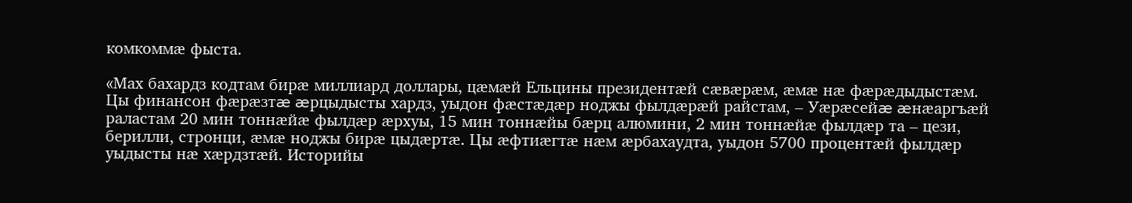комкоммæ фыста.

«Мах бахардз кодтам бирæ миллиард доллары, цæмæй Ельцины президентæй сæвæрæм, æмæ нæ фæрæдыдыстæм. Цы финансон фæрæзтæ æрцыдысты хардз, уыдон фæстæдæр ноджы фылдæрæй райстам, – Уæрæсейæ æнæаргъæй раластам 20 мин тоннæйæ фылдæр æрхуы, 15 мин тоннæйы бæрц алюмини, 2 мин тоннæйæ фылдæр та – цези, берилли, стронци, æмæ ноджы бирæ цыдæртæ. Цы æфтиæгтæ нæм æрбахаудта, уыдон 5700 процентæй фылдæр уыдысты нæ хæрдзтæй. Историйы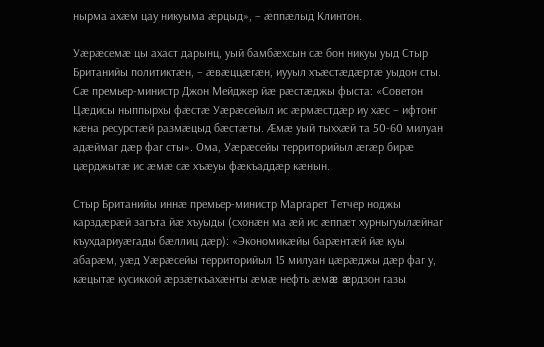нырма ахæм цау никуыма æрцыд», – æппæлыд Клинтон.

Уæрæсемæ цы ахаст дарынц, уый бамбæхсын сæ бон никуы уыд Стыр Британийы политиктæн, – æвæццæгæн, иууыл хъæстæдæртæ уыдон сты. Сæ премьер-министр Джон Мейджер йæ рæстæджы фыста: «Советон Цæдисы ныппырхы фæстæ Уæрæсейыл ис æрмæстдæр иу хæс – ифтонг кæна ресурстæй размæцыд бæстæты. Æмæ уый тыххæй та 50-60 милуан адæймаг дæр фаг сты». Ома, Уæрæсейы территорийыл æгæр бирæ цæрджытæ ис æмæ сæ хъæуы фæкъаддæр кæнын.

Стыр Британийы иннæ премьер-министр Маргарет Тетчер ноджы карздæрæй загъта йæ хъуыды (схонæн ма æй ис æппæт хурныгуылæйнаг къухдариуæгады бæллиц дæр): «Экономикæйы барæнтæй йæ куы абарæм, уæд Уæрæсейы территорийыл 15 милуан цæрæджы дæр фаг у, кæцытæ кусиккой æрзæткъахæнты æмæ нефть æмæ æрдзон газы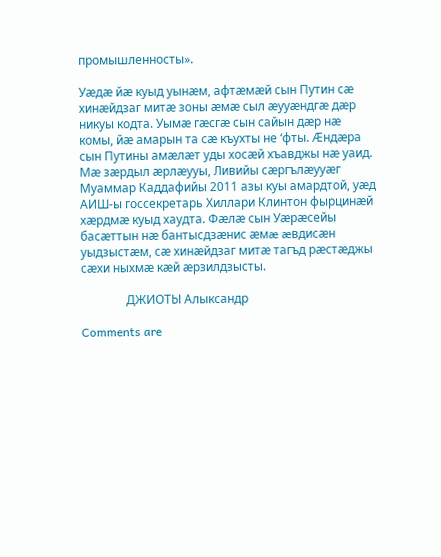промышленносты».

Уæдæ йæ куыд уынæм, афтæмæй сын Путин сæ хинæйдзаг митæ зоны æмæ сыл æууæндгæ дæр никуы кодта. Уымæ гæсгæ сын сайын дæр нæ комы, йæ амарын та сæ къухты не ‘фты. Æндæра сын Путины амæлæт уды хосæй хъавджы нæ уаид. Мæ зæрдыл æрлæууы, Ливийы сæргълæууæг Муаммар Каддафийы 2011 азы куы амардтой, уæд АИШ-ы госсекретарь Хиллари Клинтон фырцинæй хæрдмæ куыд хаудта. Фæлæ сын Уæрæсейы басæттын нæ бантысдзæнис æмæ æвдисæн уыдзыстæм, сæ хинæйдзаг митæ тагъд рæстæджы сæхи ныхмæ кæй æрзилдзысты.

               ДЖИОТЫ Алыксандр

Comments are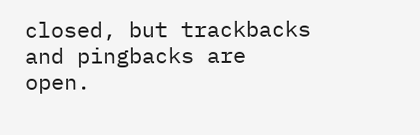closed, but trackbacks and pingbacks are open.